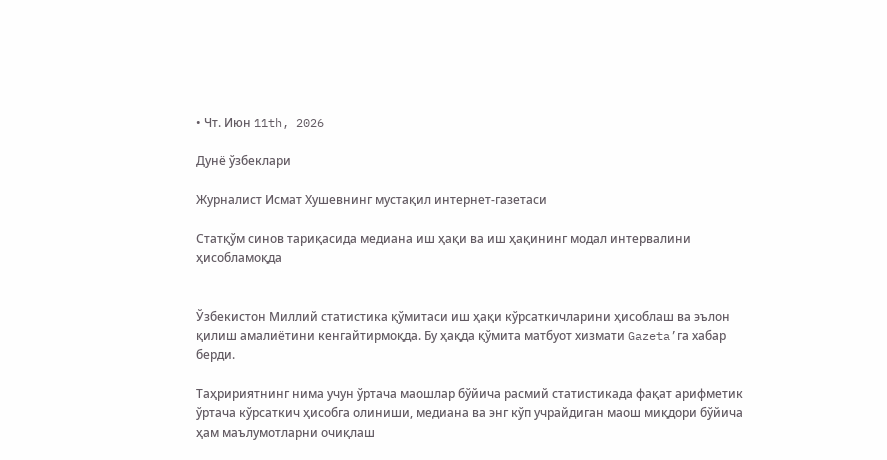• Чт. Июн 11th, 2026

Дунё ўзбеклари

Журналист Исмат Хушевнинг мустақил интернет-газетаси

Статқўм синов тариқасида медиана иш ҳақи ва иш ҳақининг модал интервалини ҳисобламоқда


Ўзбекистон Миллий статистика қўмитаси иш ҳақи кўрсаткичларини ҳисоблаш ва эълон қилиш амалиётини кенгайтирмоқда. Бу ҳақда қўмита матбуот хизмати Gazeta’га хабар берди.

Таҳририятнинг нима учун ўртача маошлар бўйича расмий статистикада фақат арифметик ўртача кўрсаткич ҳисобга олиниши, медиана ва энг кўп учрайдиган маош миқдори бўйича ҳам маълумотларни очиқлаш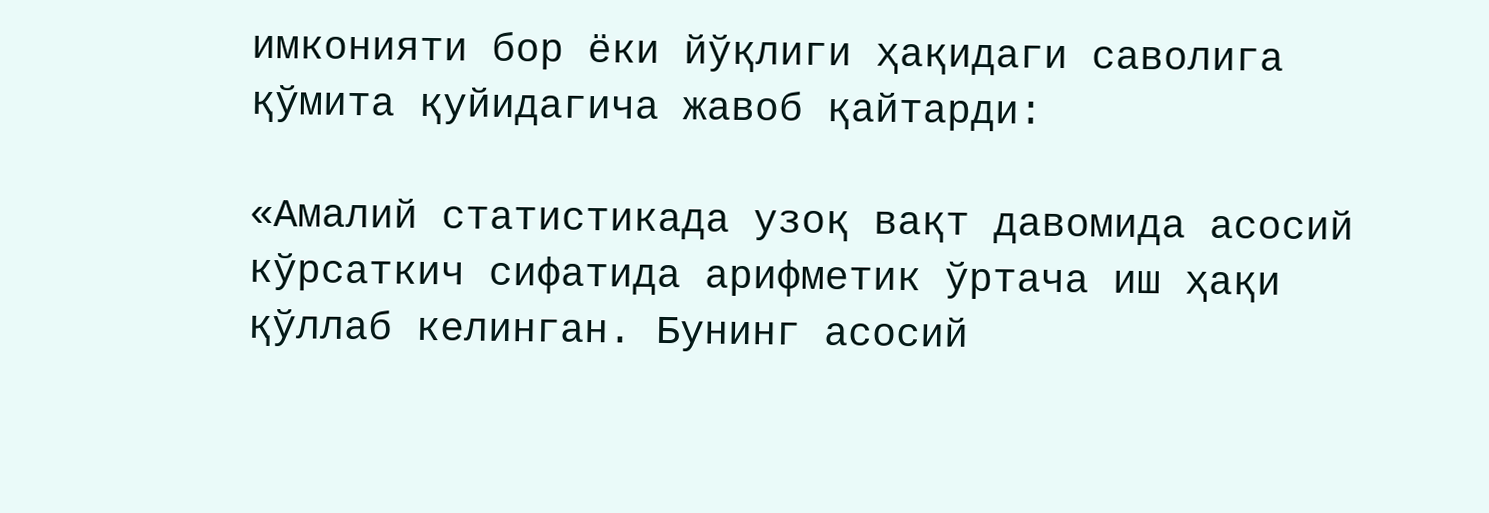имконияти бор ёки йўқлиги ҳақидаги саволига қўмита қуйидагича жавоб қайтарди:

«Амалий статистикада узоқ вақт давомида асосий кўрсаткич сифатида арифметик ўртача иш ҳақи қўллаб келинган. Бунинг асосий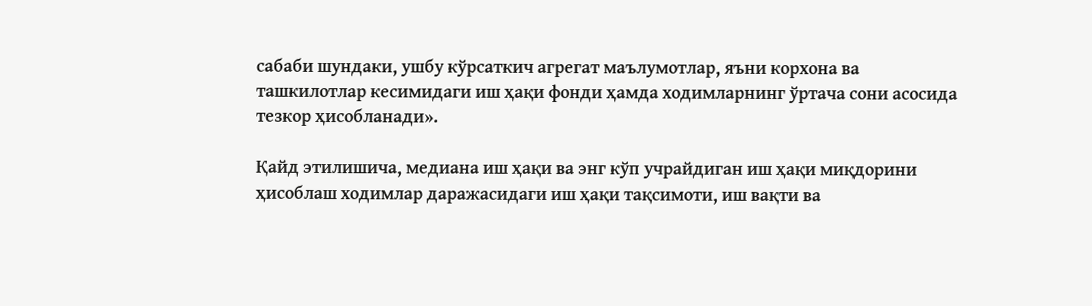сабаби шундаки, ушбу кўрсаткич агрегат маълумотлар, яъни корхона ва ташкилотлар кесимидаги иш ҳақи фонди ҳамда ходимларнинг ўртача сони асосида тезкор ҳисобланади».

Қайд этилишича, медиана иш ҳақи ва энг кўп учрайдиган иш ҳақи миқдорини ҳисоблаш ходимлар даражасидаги иш ҳақи тақсимоти, иш вақти ва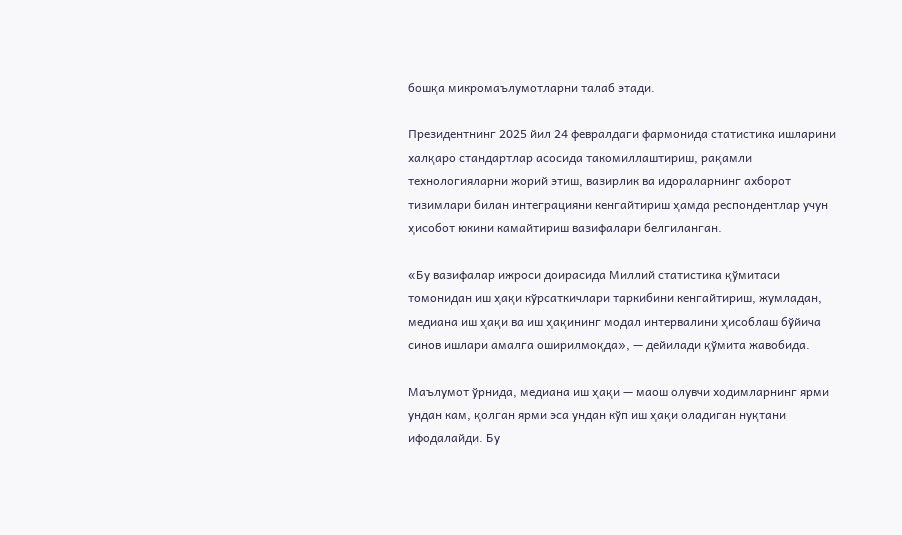бошқа микромаълумотларни талаб этади.

Президентнинг 2025 йил 24 февралдаги фармонида статистика ишларини халқаро стандартлар асосида такомиллаштириш, рақамли технологияларни жорий этиш, вазирлик ва идораларнинг ахборот тизимлари билан интеграцияни кенгайтириш ҳамда респондентлар учун ҳисобот юкини камайтириш вазифалари белгиланган.

«Бу вазифалар ижроси доирасида Миллий статистика қўмитаси томонидан иш ҳақи кўрсаткичлари таркибини кенгайтириш, жумладан, медиана иш ҳақи ва иш ҳақининг модал интервалини ҳисоблаш бўйича синов ишлари амалга оширилмоқда», — дейилади қўмита жавобида.

Маълумот ўрнида, медиана иш ҳақи — маош олувчи ходимларнинг ярми ундан кам, қолган ярми эса ундан кўп иш ҳақи оладиган нуқтани ифодалайди. Бу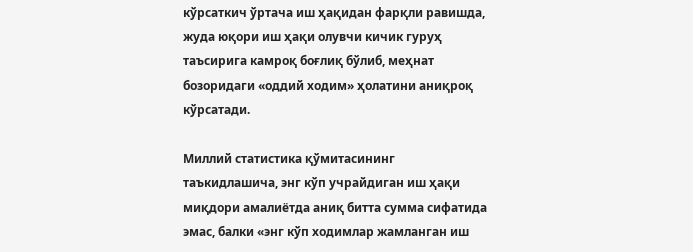кўрсаткич ўртача иш ҳақидан фарқли равишда, жуда юқори иш ҳақи олувчи кичик гуруҳ таъсирига камроқ боғлиқ бўлиб, меҳнат бозоридаги «оддий ходим» ҳолатини аниқроқ кўрсатади.

Миллий статистика қўмитасининг таъкидлашича, энг кўп учрайдиган иш ҳақи миқдори амалиётда аниқ битта сумма сифатида эмас, балки «энг кўп ходимлар жамланган иш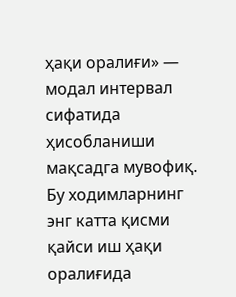ҳақи оралиғи» — модал интервал сифатида ҳисобланиши мақсадга мувофиқ. Бу ходимларнинг энг катта қисми қайси иш ҳақи оралиғида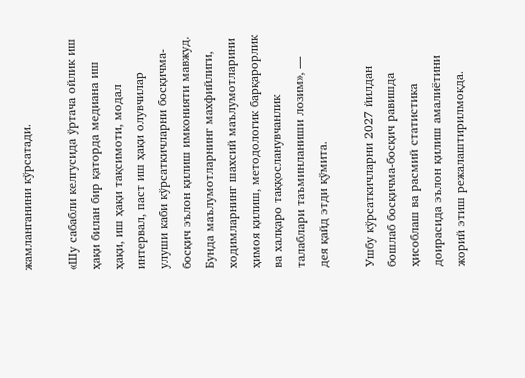жамланганини кўрсатади.

«Шу сабабли келгусида ўртача ойлик иш ҳақи билан бир қаторда медиана иш ҳақи, иш ҳақи тақсимоти, модал интервал, паст иш ҳақи олувчилар улуши каби кўрсаткичларни босқичма-босқич эълон қилиш имконияти мавжуд. Бунда маълумотларнинг махфийлиги, ходимларнинг шахсий маълумотларини ҳимоя қилиш, методологик барқарорлик ва халқаро таққосланувчанлик талаблари таъминланиши лозим», — дея қайд этди қўмита.

Ушбу кўрсаткичларни 2027 йилдан бошлаб босқичма-босқич равишда ҳисоблаш ва расмий статистика доирасида эълон қилиш амалиётини жорий этиш режалаштирилмоқда.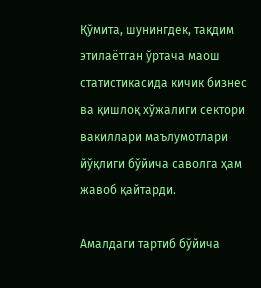Қўмита, шунингдек, тақдим этилаётган ўртача маош статистикасида кичик бизнес ва қишлоқ хўжалиги сектори вакиллари маълумотлари йўқлиги бўйича саволга ҳам жавоб қайтарди.

Амалдаги тартиб бўйича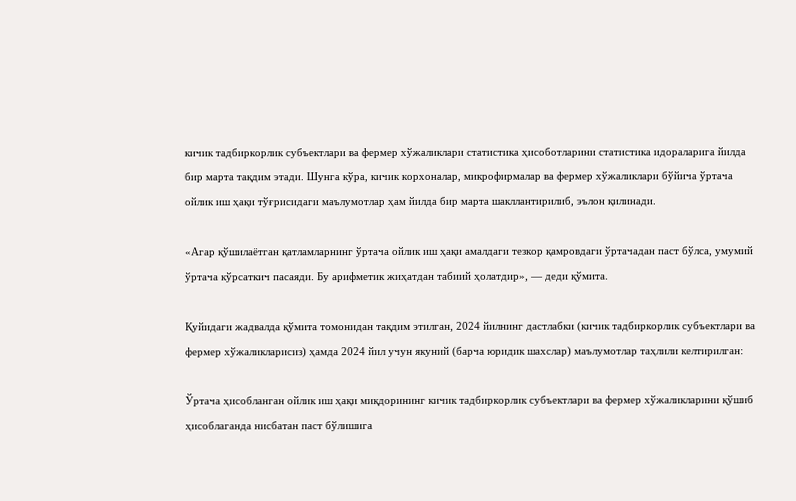кичик тадбиркорлик субъектлари ва фермер хўжаликлари статистика ҳисоботларини статистика идораларига йилда бир марта тақдим этади. Шунга кўра, кичик корхоналар, микрофирмалар ва фермер хўжаликлари бўйича ўртача ойлик иш ҳақи тўғрисидаги маълумотлар ҳам йилда бир марта шакллантирилиб, эълон қилинади.

«Агар қўшилаётган қатламларнинг ўртача ойлик иш ҳақи амалдаги тезкор қамровдаги ўртачадан паст бўлса, умумий ўртача кўрсаткич пасаяди. Бу арифметик жиҳатдан табиий ҳолатдир», — деди қўмита.

Қуйидаги жадвалда қўмита томонидан тақдим этилган, 2024 йилнинг дастлабки (кичик тадбиркорлик субъектлари ва фермер хўжаликларисиз) ҳамда 2024 йил учун якуний (барча юридик шахслар) маълумотлар таҳлили келтирилган:

Ўртача ҳисобланган ойлик иш ҳақи миқдорининг кичик тадбиркорлик субъектлари ва фермер хўжаликларини қўшиб ҳисоблаганда нисбатан паст бўлишига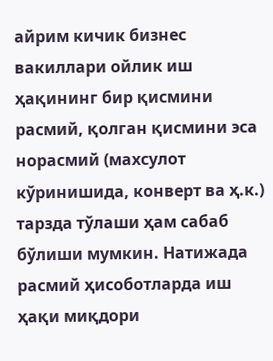айрим кичик бизнес вакиллари ойлик иш ҳақининг бир қисмини расмий, қолган қисмини эса норасмий (махсулот кўринишида, конверт ва ҳ.к.) тарзда тўлаши ҳам сабаб бўлиши мумкин. Натижада расмий ҳисоботларда иш ҳақи миқдори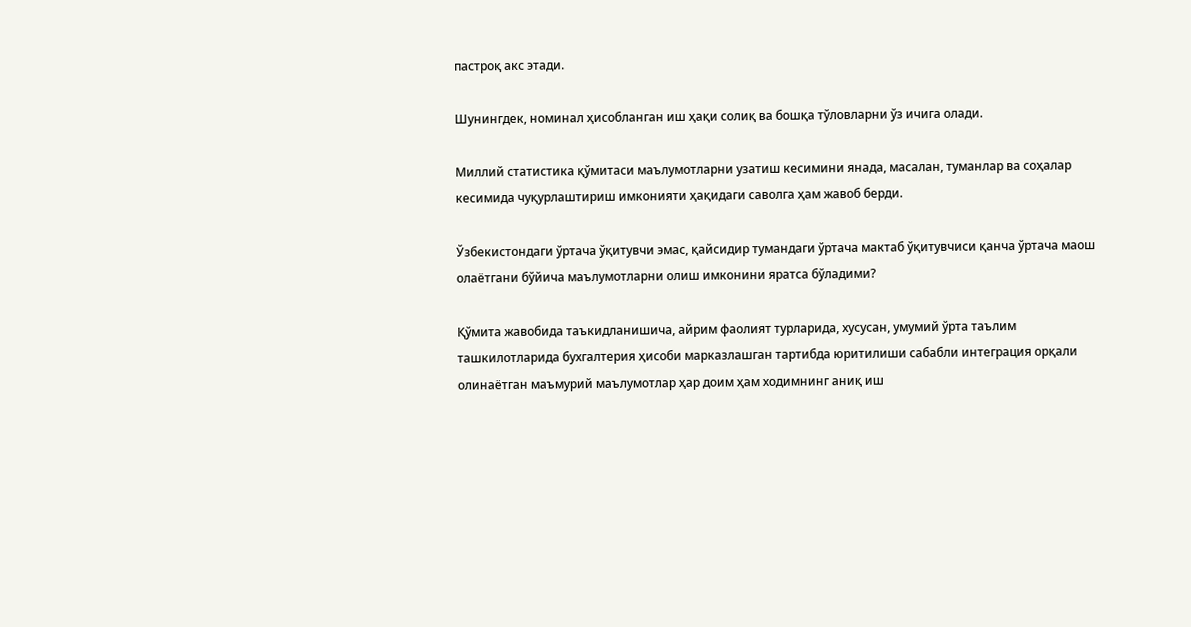пастроқ акс этади.

Шунингдек, номинал ҳисобланган иш ҳақи солиқ ва бошқа тўловларни ўз ичига олади.

Миллий статистика қўмитаси маълумотларни узатиш кесимини янада, масалан, туманлар ва соҳалар кесимида чуқурлаштириш имконияти ҳақидаги саволга ҳам жавоб берди.

Ўзбекистондаги ўртача ўқитувчи эмас, қайсидир тумандаги ўртача мактаб ўқитувчиси қанча ўртача маош олаётгани бўйича маълумотларни олиш имконини яратса бўладими?

Қўмита жавобида таъкидланишича, айрим фаолият турларида, хусусан, умумий ўрта таълим ташкилотларида бухгалтерия ҳисоби марказлашган тартибда юритилиши сабабли интеграция орқали олинаётган маъмурий маълумотлар ҳар доим ҳам ходимнинг аниқ иш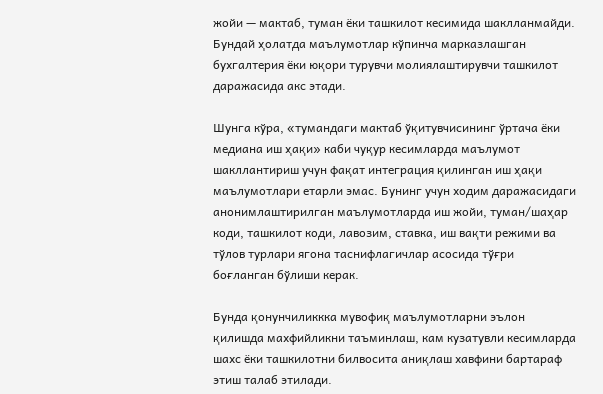жойи — мактаб, туман ёки ташкилот кесимида шаклланмайди. Бундай ҳолатда маълумотлар кўпинча марказлашган бухгалтерия ёки юқори турувчи молиялаштирувчи ташкилот даражасида акс этади.

Шунга кўра, «тумандаги мактаб ўқитувчисининг ўртача ёки медиана иш ҳақи» каби чуқур кесимларда маълумот шакллантириш учун фақат интеграция қилинган иш ҳақи маълумотлари етарли эмас. Бунинг учун ходим даражасидаги анонимлаштирилган маълумотларда иш жойи, туман/шаҳар коди, ташкилот коди, лавозим, ставка, иш вақти режими ва тўлов турлари ягона таснифлагичлар асосида тўғри боғланган бўлиши керак.

Бунда қонунчиликкка мувофиқ маълумотларни эълон қилишда махфийликни таъминлаш, кам кузатувли кесимларда шахс ёки ташкилотни билвосита аниқлаш хавфини бартараф этиш талаб этилади.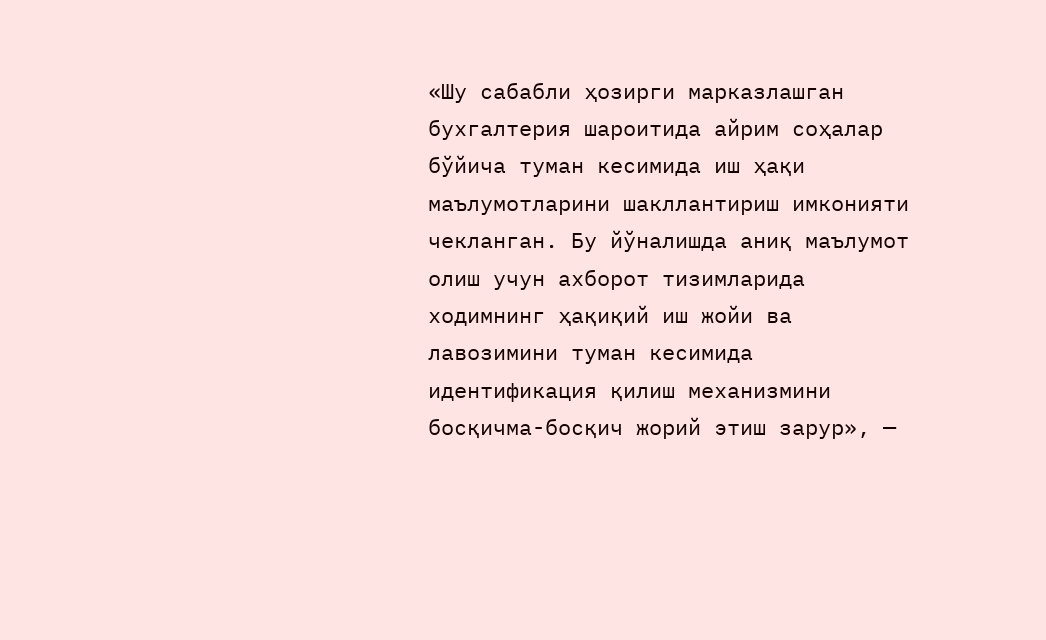«Шу сабабли ҳозирги марказлашган бухгалтерия шароитида айрим соҳалар бўйича туман кесимида иш ҳақи маълумотларини шакллантириш имконияти чекланган. Бу йўналишда аниқ маълумот олиш учун ахборот тизимларида ходимнинг ҳақиқий иш жойи ва лавозимини туман кесимида идентификация қилиш механизмини босқичма-босқич жорий этиш зарур», —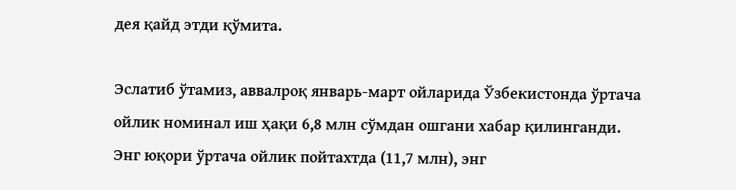дея қайд этди қўмита.

Эслатиб ўтамиз, аввалроқ январь-март ойларида Ўзбекистонда ўртача ойлик номинал иш ҳақи 6,8 млн сўмдан ошгани хабар қилинганди. Энг юқори ўртача ойлик пойтахтда (11,7 млн), энг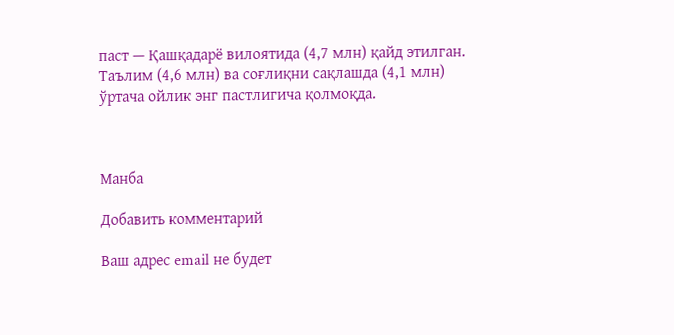паст — Қашқадарё вилоятида (4,7 млн) қайд этилган. Таълим (4,6 млн) ва соғлиқни сақлашда (4,1 млн) ўртача ойлик энг пастлигича қолмоқда.



Манба

Добавить комментарий

Ваш адрес email не будет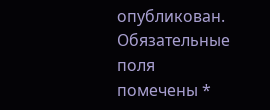опубликован. Обязательные поля помечены *